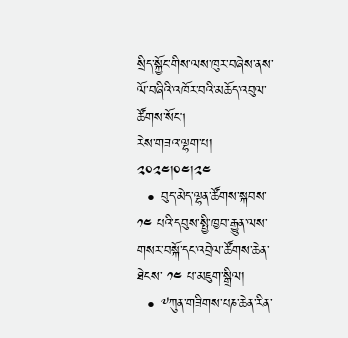སྲིད་སྐྱོང་གིས་ལས་ཁུར་བཞེས་ནས་ལོ་བཞིའི་འཁོར་བའི་མཆོད་འབུལ་ཚོགས་སོང།
རེས་གཟའ་ལྷག་པ། ༢༠༢༤།༠༤།༢༤
  • བུད་མེད་ལྷན་ཚོགས་སྐབས་ ༡༤ པའི་དབུས་སྤྱི་ཁྱབ་རྒྱུན་ལས་གསར་བསྐོ་དང་འབྲེལ་ཚོགས་ཆེན་ཐེངས་ ༡༤ པ་མཇུག་སྒྲིལ།
  • ༸ཀུན་གཟིགས་པཎ་ཆེན་རིན་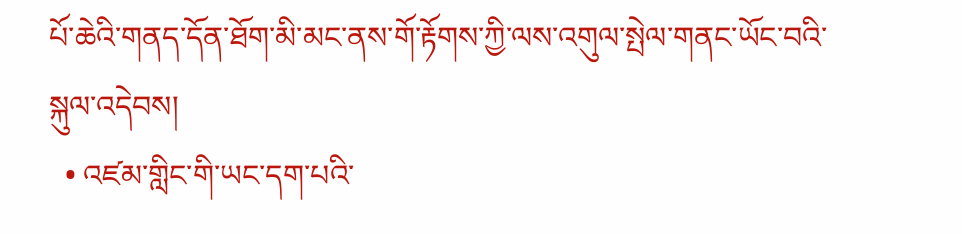པོ་ཆེའི་གནད་དོན་ཐོག་མི་མང་ནས་གོ་རྟོགས་ཀྱི་ལས་འགུལ་སྤེལ་གནང་ཡོང་བའི་སྐུལ་འདེབས།
  • འཛམ་གླིང་གི་ཡང་དག་པའི་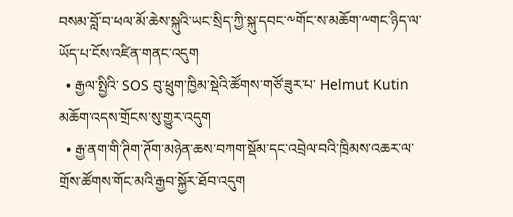བསམ་བློ་བ་ཕལ་མོ་ཆེས་སྐུའི་ཡང་སྲིད་ཀྱི་སྐུ་དབང་༸གོང་ས་མཆོག་༸གང་ཉིད་ལ་ཡོད་པ་ངོས་འཛིན་གནང་འདུག
  • རྒྱལ་སྤྱིའི་ SOS བུ་ཕྲུག་ཁྱིམ་སྡེའི་ཚོགས་གཙོ་ཟུར་པ་ Helmut Kutin མཆོག་འདས་གྲོངས་སུ་གྱུར་འདུག
  • རྒྱ་ནག་གི་ཊིག་ཊོག་མཉེན་ཆས་བཀག་སྡོམ་དང་འབྲེལ་བའི་ཁྲིམས་འཆར་ལ་གྲོས་ཚོགས་གོང་མའི་རྒྱབ་སྐྱོར་ཐོབ་འདུག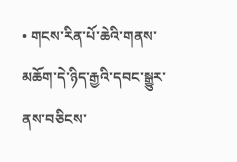• གངས་རིན་པོ་ཆེའི་གནས་མཆོག་དེ་ཉིད་རྒྱའི་དབང་སྒྱུར་ནས་བཅིངས་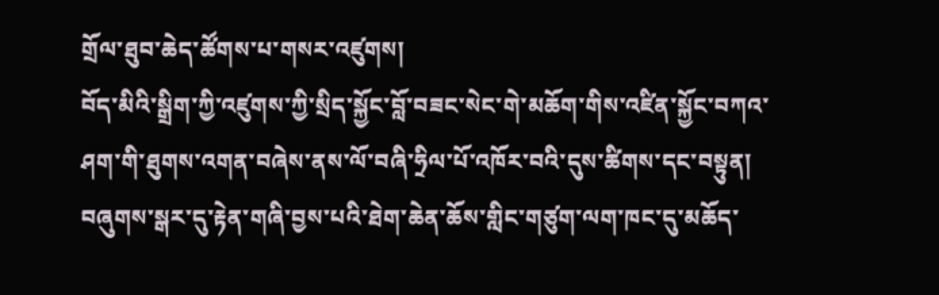གྲོལ་ཐུབ་ཆེད་ཚོགས་པ་གསར་འཛུགས།
བོད་མིའི་སྒྲིག་ཀྱི་འཛུགས་ཀྱི་སྲིད་སྐྱོང་བློ་བཟང་སེང་གེ་མཆོག་གིས་འཛིན་སྐྱོང་བཀའ་ཤག་གི་ཐུགས་འགན་བཞེས་ནས་ལོ་བཞི་ཧྲིལ་པོ་འཁོར་བའི་དུས་ཚིགས་དང་བསྟུན། བཞུགས་སྒར་དུ་རྟེན་གཞི་བྱས་པའི་ཐེག་ཆེན་ཆོས་གླིང་གཙུག་ལག་ཁང་དུ་མཆོད་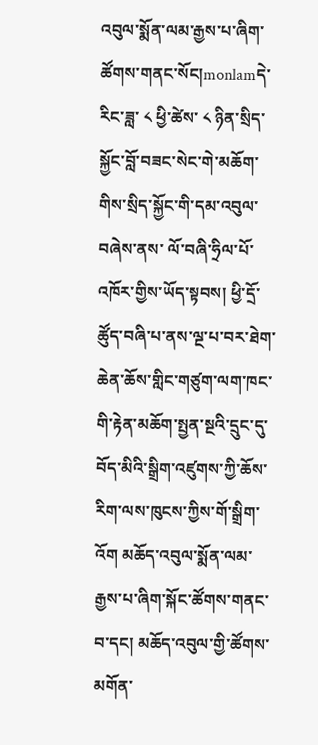འབུལ་སྨོན་ལམ་རྒྱས་པ་ཞིག་ཚོགས་གནང་སོང།monlamདེ་རིང་ཟླ་ ༨ ཕྱི་ཚེས་ ༨ ཉིན་སྲིད་སྐྱོང་བློ་བཟང་སེང་གེ་མཆོག་གིས་སྲིད་སྐྱོང་གི་དམ་འབུལ་བཞེས་ནས་ ལོ་བཞི་ཧྲིལ་པོ་འཁོར་གྱིས་ཡོད་སྟབས། ཕྱི་དྲོ་ཚོུད་བཞི་པ་ནས་ལྔ་པ་བར་ཐེག་ཆེན་ཆོས་གླིང་གཙུག་ལག་ཁང་གི་རྟེན་མཆོག་སྤྱན་སྔའི་དྲུང་དུ་བོད་མིའི་སྒྲིག་འཛུགས་ཀྱི་ཆོས་རིག་ལས་ཁུངས་ཀྱིས་གོ་སྒྲིག་འོག མཆོད་འབུལ་སྨོན་ལམ་རྒྱས་པ་ཞིག་སྐོང་ཚོགས་གནང་བ་དང། མཆོད་འབུལ་གྱི་ཚོགས་མགོན་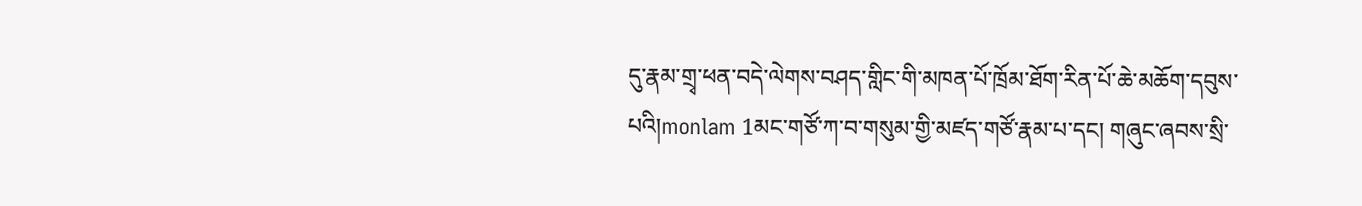དུ་རྣམ་གྲྭ་ཕན་བདེ་ལེགས་བཤད་གླིང་གི་མཁན་པོ་ཁྲོམ་ཐོག་རིན་པོ་ཆེ་མཆོག་དབུས་པའི།monlam 1མང་གཙོ་ཀ་བ་གསུམ་གྱི་མཛད་གཙོ་རྣམ་པ་དང། གཞུང་ཞབས་སྲི་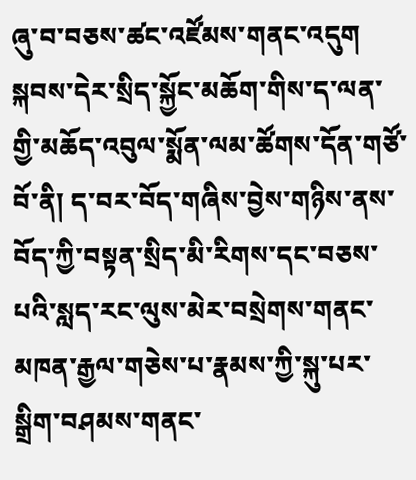ཞུ་བ་བཅས་ཚང་འཛོམས་གནང་འདུག སྐབས་དེར་སྲིད་སྐྱོང་མཆོག་གིས་ད་ལན་གྱི་མཆོད་འབུལ་སྨོན་ལམ་ཚོགས་དོན་གཙོ་བོ་ནི། ད་བར་བོད་གཞིས་བྱེས་གཉིས་ནས་བོད་ཀྱི་བསྟན་སྲིད་མི་རིགས་དང་བཅས་པའི་སླད་རང་ལུས་མེར་བསྲེགས་གནང་མཁན་རྒྱལ་གཅེས་པ་རྣམས་ཀྱི་སྐུ་པར་སྒྲིག་བཤམས་གནང་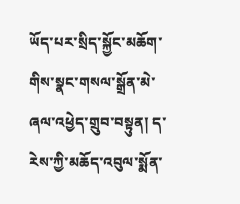ཡོད་པར་སྲིད་སྐྱོང་མཆོག་གིས་སྣང་གསལ་སྒྲོན་མེ་ཞལ་འཕྱེད་གྲུབ་བསྟུན། ད་རེས་ཀྱི་མཆོད་འབུལ་སྨོན་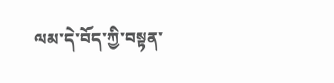ལམ་དེ་བོད་ཀྱི་བསྟན་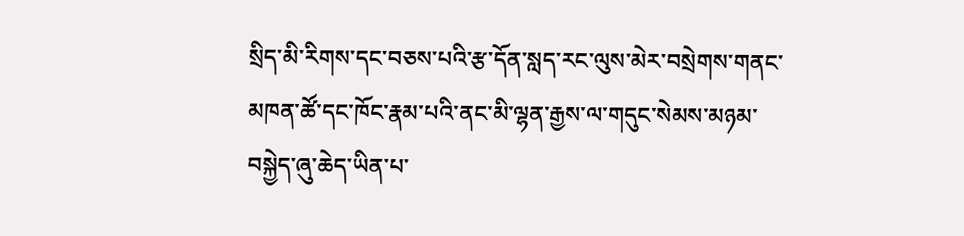སྲིད་མི་རིགས་དང་བཅས་པའི་རྩ་དོན་སླད་རང་ལུས་མེར་བསྲེགས་གནང་མཁན་ཚོ་དང་ཁོང་རྣམ་པའི་ནང་མི་ལྷན་རྒྱས་ལ་གདུང་སེམས་མཉམ་བསྐྱེད་ཞུ་ཆེད་ཡིན་པ་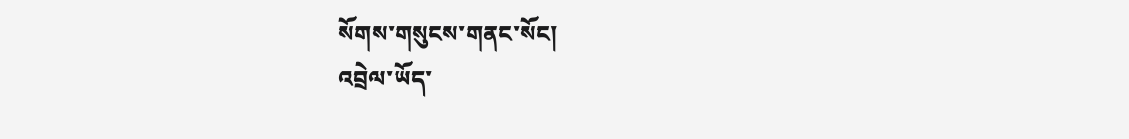སོགས་གསུངས་གནང་སོང།
འབྲེལ་ཡོད་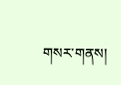གསར་གནས།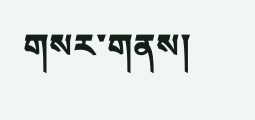གསར་གནས།